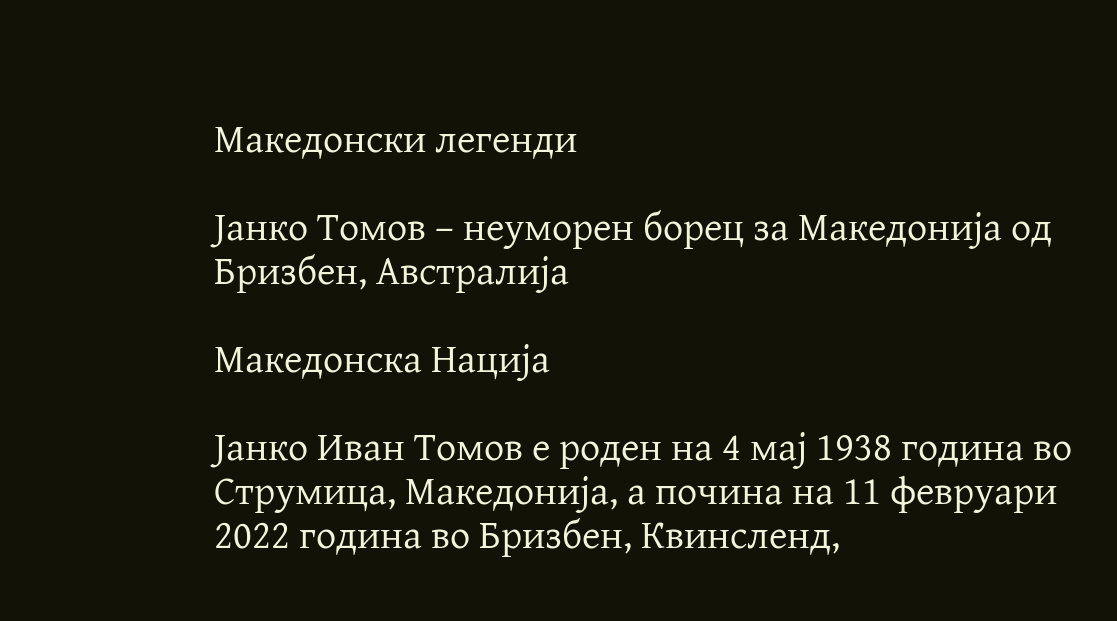Македонски легенди

Јанко Томов – неуморен борец за Македонија од Бризбен, Австралија

Македонска Нација

Јанко Иван Томов е роден на 4 мај 1938 година во Струмица, Македонија, а почина на 11 февруари 2022 година во Бризбен, Квинсленд,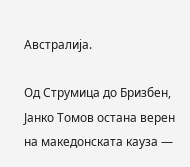Австралија.

Од Струмица до Бризбен, Јанко Томов остана верен на македонската кауза —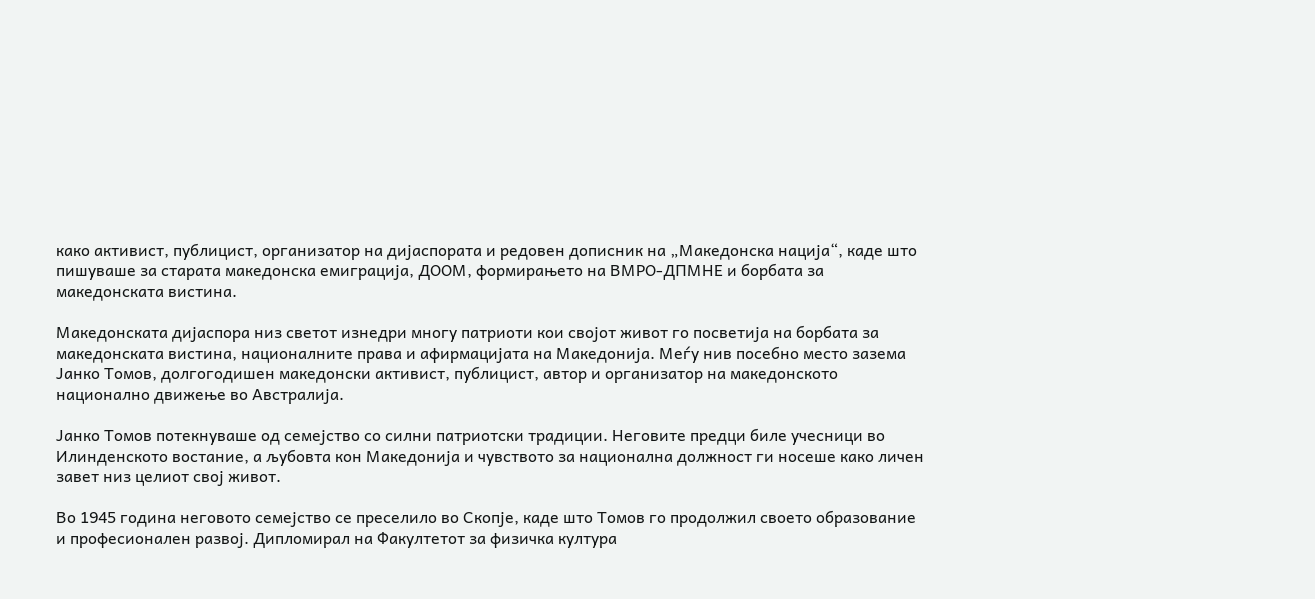како активист, публицист, организатор на дијаспората и редовен дописник на „Македонска нација“, каде што пишуваше за старата македонска емиграција, ДООМ, формирањето на ВМРО-ДПМНЕ и борбата за македонската вистина.

Македонската дијаспора низ светот изнедри многу патриоти кои својот живот го посветија на борбата за македонската вистина, националните права и афирмацијата на Македонија. Меѓу нив посебно место зазема Јанко Томов, долгогодишен македонски активист, публицист, автор и организатор на македонското национално движење во Австралија.

Јанко Томов потекнуваше од семејство со силни патриотски традиции. Неговите предци биле учесници во Илинденското востание, а љубовта кон Македонија и чувството за национална должност ги носеше како личен завет низ целиот свој живот.

Во 1945 година неговото семејство се преселило во Скопје, каде што Томов го продолжил своето образование и професионален развој. Дипломирал на Факултетот за физичка култура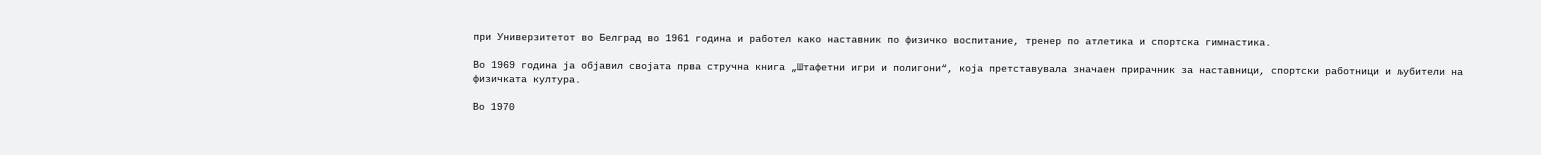при Универзитетот во Белград во 1961 година и работел како наставник по физичко воспитание, тренер по атлетика и спортска гимнастика.

Во 1969 година ја објавил својата прва стручна книга „Штафетни игри и полигони“, која претставувала значаен прирачник за наставници, спортски работници и љубители на физичката култура.

Во 1970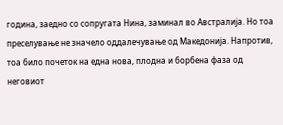година, заедно со сопругата Нина, заминал во Австралија. Но тоа преселување не значело оддалечување од Македонија. Напротив, тоа било почеток на една нова, плодна и борбена фаза од неговиот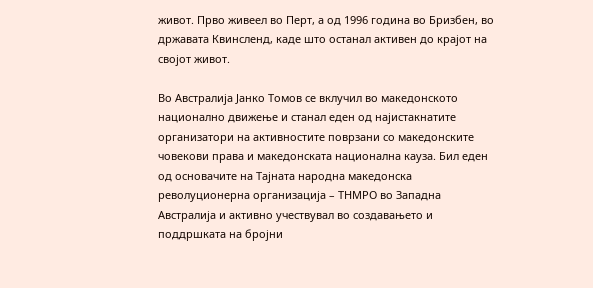живот. Прво живеел во Перт, а од 1996 година во Бризбен, во државата Квинсленд, каде што останал активен до крајот на својот живот.

Во Австралија Јанко Томов се вклучил во македонското национално движење и станал еден од најистакнатите организатори на активностите поврзани со македонските човекови права и македонската национална кауза. Бил еден од основачите на Тајната народна македонска револуционерна организација – ТНМРО во Западна Австралија и активно учествувал во создавањето и поддршката на бројни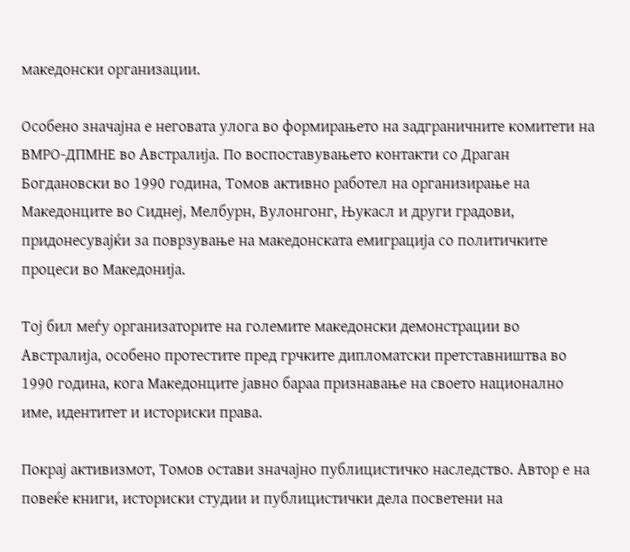македонски организации.

Особено значајна е неговата улога во формирањето на задграничните комитети на ВМРО-ДПМНЕ во Австралија. По воспоставувањето контакти со Драган Богдановски во 1990 година, Томов активно работел на организирање на Македонците во Сиднеј, Мелбурн, Вулонгонг, Њукасл и други градови, придонесувајќи за поврзување на македонската емиграција со политичките процеси во Македонија.

Тој бил меѓу организаторите на големите македонски демонстрации во Австралија, особено протестите пред грчките дипломатски претставништва во 1990 година, кога Македонците јавно бараа признавање на своето национално име, идентитет и историски права.

Покрај активизмот, Томов остави значајно публицистичко наследство. Автор е на повеќе книги, историски студии и публицистички дела посветени на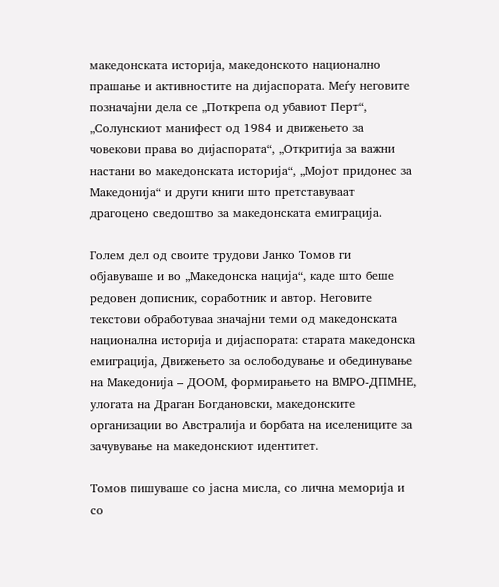македонската историја, македонското национално прашање и активностите на дијаспората. Меѓу неговите позначајни дела се „Поткрепа од убавиот Перт“, „Солунскиот манифест од 1984 и движењето за човекови права во дијаспората“, „Откритија за важни настани во македонската историја“, „Мојот придонес за Македонија“ и други книги што претставуваат драгоцено сведоштво за македонската емиграција.

Голем дел од своите трудови Јанко Томов ги објавуваше и во „Македонска нација“, каде што беше редовен дописник, соработник и автор. Неговите текстови обработуваа значајни теми од македонската национална историја и дијаспората: старата македонска емиграција, Движењето за ослободување и обединување на Македонија – ДООМ, формирањето на ВМРО-ДПМНЕ, улогата на Драган Богдановски, македонските организации во Австралија и борбата на иселениците за зачувување на македонскиот идентитет.

Томов пишуваше со јасна мисла, со лична меморија и со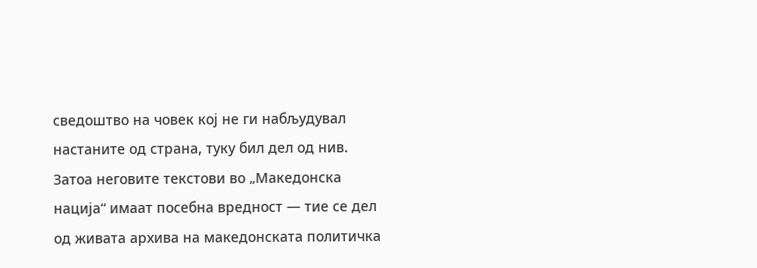сведоштво на човек кој не ги набљудувал настаните од страна, туку бил дел од нив. Затоа неговите текстови во „Македонска нација“ имаат посебна вредност — тие се дел од живата архива на македонската политичка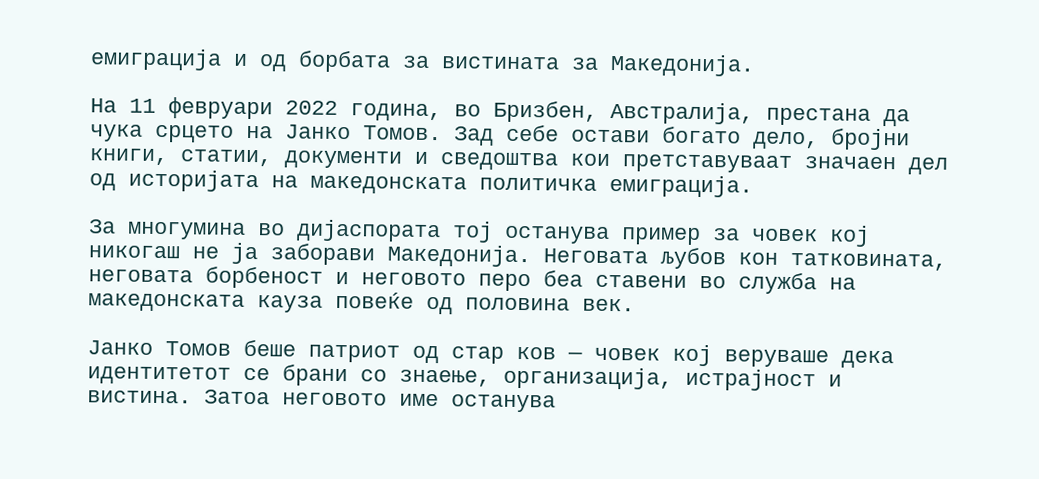емиграција и од борбата за вистината за Македонија.

На 11 февруари 2022 година, во Бризбен, Австралија, престана да чука срцето на Јанко Томов. Зад себе остави богато дело, бројни книги, статии, документи и сведоштва кои претставуваат значаен дел од историјата на македонската политичка емиграција.

За многумина во дијаспората тој останува пример за човек кој никогаш не ја заборави Македонија. Неговата љубов кон татковината, неговата борбеност и неговото перо беа ставени во служба на македонската кауза повеќе од половина век.

Јанко Томов беше патриот од стар ков — човек кој веруваше дека идентитетот се брани со знаење, организација, истрајност и вистина. Затоа неговото име останува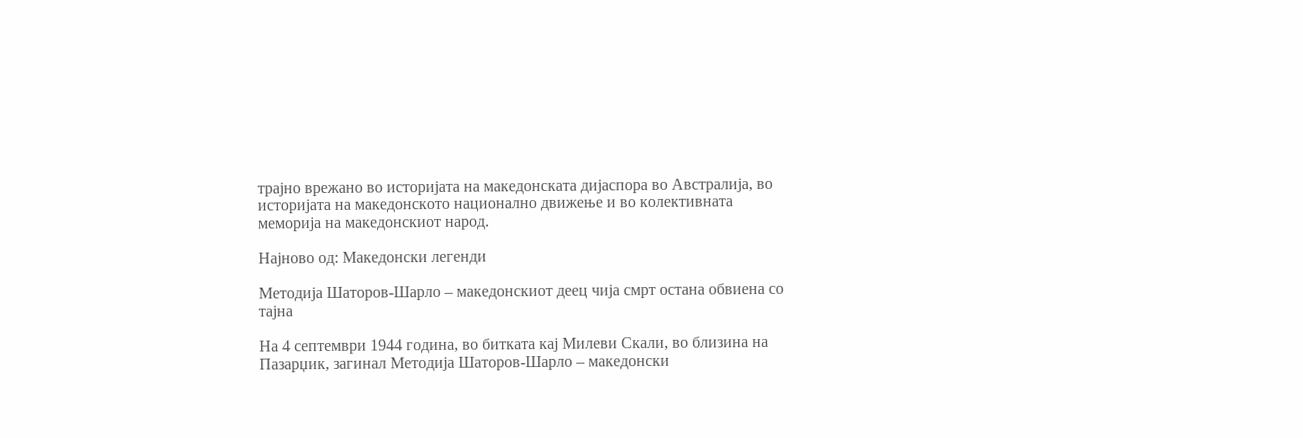трајно врежано во историјата на македонската дијаспора во Австралија, во историјата на македонското национално движење и во колективната меморија на македонскиот народ.

Најново од: Македонски легенди

Методија Шаторов-Шарло – македонскиот деец чија смрт остана обвиена со тајна

На 4 септември 1944 година, во битката кај Милеви Скали, во близина на Пазарџик, загинал Методија Шаторов-Шарло – македонски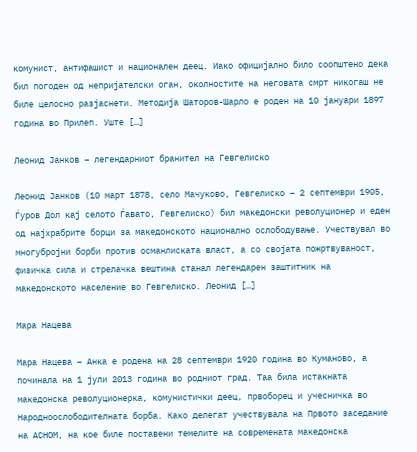комунист, антифашист и национален деец. Иако официјално било соопштено дека бил погоден од непријателски оган, околностите на неговата смрт никогаш не биле целосно разјаснети. Методија Шаторов-Шарло е роден на 10 јануари 1897 година во Прилеп. Уште […]

Леонид Јанков – легендарниот бранител на Гевгелиско

Леонид Јанков (10 март 1878, село Мачуково, Гевгелиско – 2 септември 1905, Ѓуров Дол кај селото Ѓавато, Гевгелиско) бил македонски револуционер и еден од најхрабрите борци за македонското национално ослободување. Учествувал во многубројни борби против османлиската власт, а со својата пожртвуваност, физичка сила и стрелачка вештина станал легендарен заштитник на македонското население во Гевгелиско. Леонид […]

Мара Нацева

Мара Нацева – Анка е родена на 28 септември 1920 година во Куманово, а починала на 1 јули 2013 година во родниот град. Таа била истакната македонска револуционерка, комунистички деец, првоборец и учесничка во Народноослободителната борба. Како делегат учествувала на Првото заседание на АСНОМ, на кое биле поставени темелите на современата македонска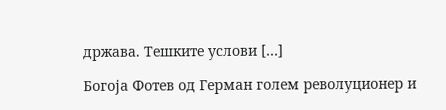држава. Тешките услови […]

Богоја Фотев од Герман голем револуционер и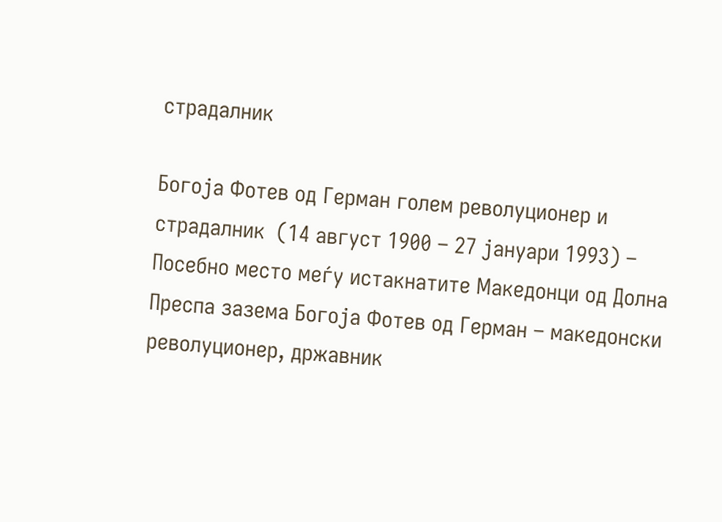страдалник

Богоја Фотев од Герман голем револуционер и страдалник  (14 август 1900 – 27 јануари 1993) – Посебно место меѓу истакнатите Македонци од Долна Преспа зазема Богоја Фотев од Герман – македонски револуционер, државник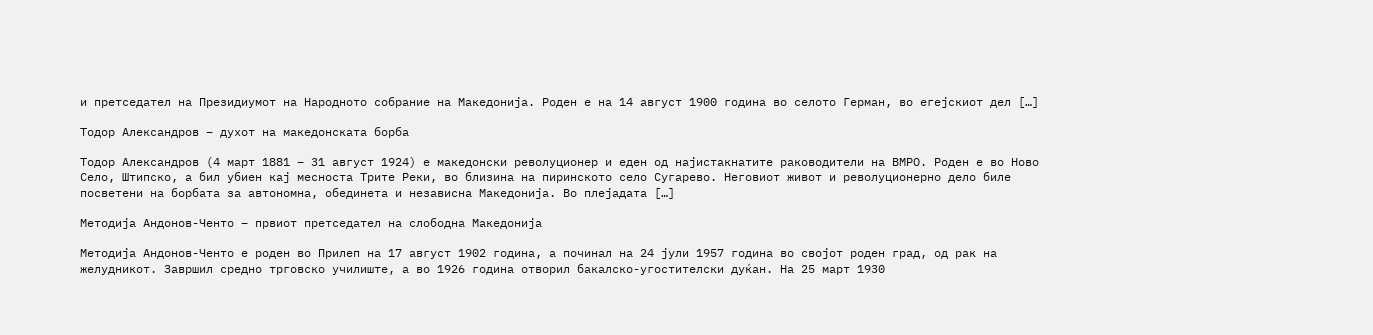и претседател на Президиумот на Народното собрание на Македонија. Роден е на 14 август 1900 година во селото Герман, во егејскиот дел […]

Тодор Александров – духот на македонската борба

Тодор Александров (4 март 1881 – 31 август 1924) е македонски револуционер и еден од најистакнатите раководители на ВМРО. Роден е во Ново Село, Штипско, а бил убиен кај месноста Трите Реки, во близина на пиринското село Сугарево. Неговиот живот и револуционерно дело биле посветени на борбата за автономна, обединета и независна Македонија. Во плејадата […]

Методија Андонов-Ченто – првиот претседател на слободна Македонија

Методија Андонов-Ченто е роден во Прилеп на 17 август 1902 година, а починал на 24 јули 1957 година во својот роден град, од рак на желудникот. Завршил средно трговско училиште, а во 1926 година отворил бакалско-угостителски дуќан. На 25 март 1930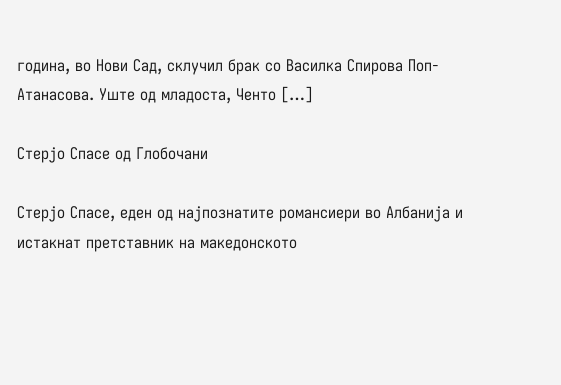година, во Нови Сад, склучил брак со Василка Спирова Поп-Атанасова. Уште од младоста, Ченто […]

Стерјо Спасе од Глобочани

Стерјо Спасе, еден од најпознатите романсиери во Албанија и истакнат претставник на македонското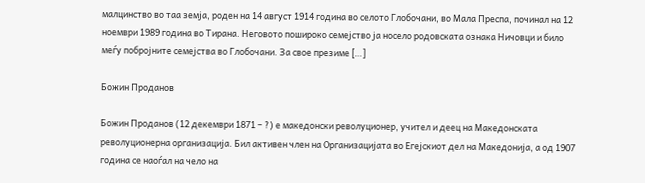малцинство во таа земја, роден на 14 август 1914 година во селото Глобочани, во Мала Преспа, починал на 12 ноември 1989 година во Тирана. Неговото пошироко семејство ја носело родовската ознака Ничовци и било меѓу побројните семејства во Глобочани. За свое презиме […]

Божин Проданов

Божин Проданов (12 декември 1871 – ?) е македонски револуционер, учител и деец на Македонската револуционерна организација. Бил активен член на Организацијата во Егејскиот дел на Македонија, а од 1907 година се наоѓал на чело на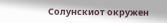Солунскиот окружен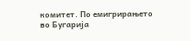комитет. По емигрирањето во Бугарија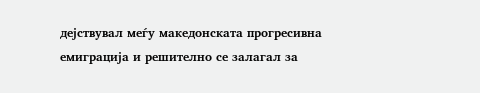дејствувал меѓу македонската прогресивна емиграција и решително се залагал за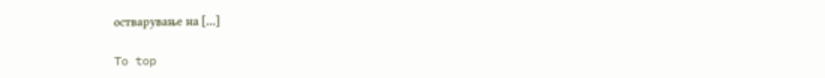остварување на […]

To top